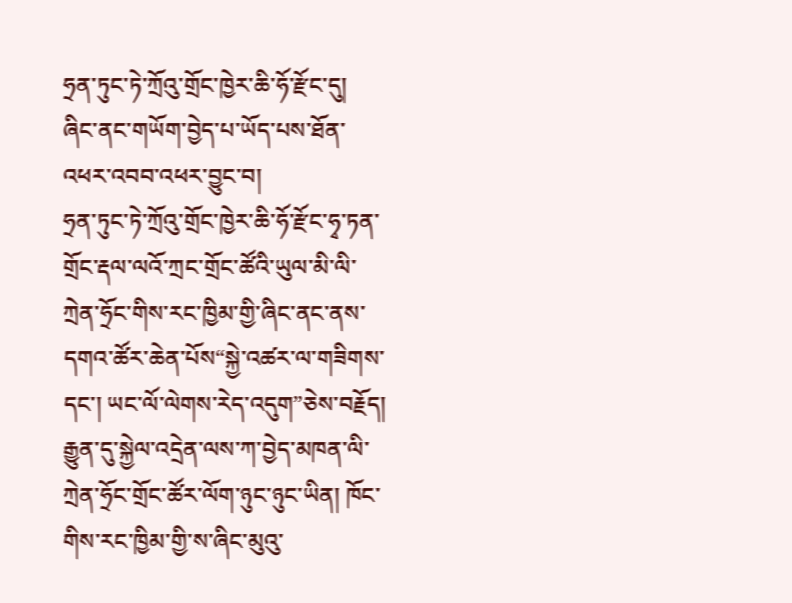ཧྲན་ཏུང་ཏེ་ཀྲོའུ་གྲོང་ཁྱེར་ཆི་ཧོ་རྫོང་དུ།
ཞིང་ནང་གཡོག་བྱེད་པ་ཡོད་པས་ཐོན་འཕར་འབབ་འཕར་བྱུང་བ།
ཧྲན་ཏུང་ཏེ་ཀྲོའུ་གྲོང་ཁྱེར་ཆི་ཧོ་རྫོང་ཧྭ་ཏན་གྲོང་རྡལ་ལའོ་ཀྲང་གྲོང་ཚོའི་ཡུལ་མི་ལི་ཀྲེན་ཧྲོང་གིས་རང་ཁྱིམ་གྱི་ཞིང་ནང་ནས་དགའ་ཚོར་ཆེན་པོས“སྐྱེ་འཚར་ལ་གཟིགས་དང་། ཡང་ལོ་ལེགས་རེད་འདུག”ཅེས་བརྗོད།
རྒྱུན་དུ་སྐྱེལ་འདྲེན་ལས་ཀ་བྱེད་མཁན་ལི་ཀྲེན་ཧྲོང་གྲོང་ཚོར་ལོག་ཉུང་ཉུང་ཡིན། ཁོང་གིས་རང་ཁྱིམ་གྱི་ས་ཞིང་མུའུ་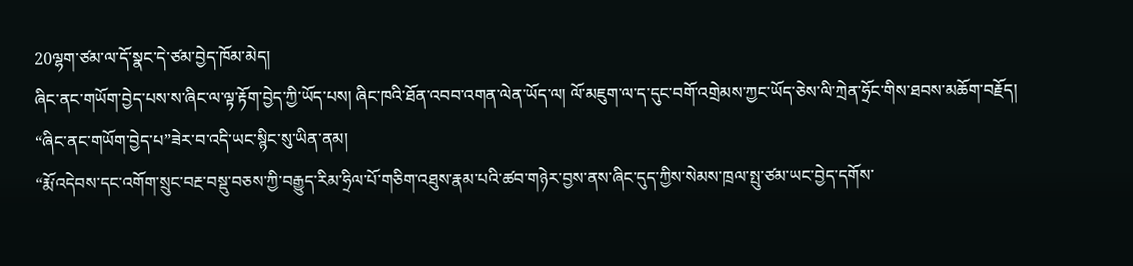20ལྷག་ཙམ་ལ་དོ་སྣང་དེ་ཙམ་བྱེད་ཁོམ་མེད།
ཞིང་ནང་གཡོག་བྱེད་པས་ས་ཞིང་ལ་ལྟ་རྟོག་བྱེད་ཀྱི་ཡོད་པས། ཞིང་ཁའི་ཐོན་འབབ་འགན་ལེན་ཡོད་ལ། ལོ་མཇུག་ལ་ད་དུང་བགོ་འགྲེམས་ཀྱང་ཡོད་ཅེས་ལི་ཀྲེན་ཧྲོང་གིས་ཐབས་མཆོག་བརྗོད།
“ཞིང་ནང་གཡོག་བྱེད་པ”ཟེར་བ་འདི་ཡང་སྙིང་སུ་ཡིན་ནམ།
“རྨོ་འདེབས་དང་འགོག་སྲུང་བརྔ་བསྡུ་བཅས་ཀྱི་བརྒྱུད་རིམ་ཧྲིལ་པོ་གཅིག་འཐུས་རྣམ་པའི་ཚབ་གཉེར་བྱས་ནས་ཞིང་དུད་ཀྱིས་སེམས་ཁྲལ་སྤུ་ཙམ་ཡང་བྱེད་དགོས་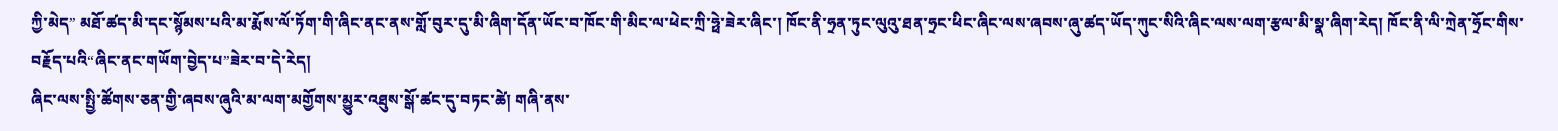ཀྱི་མེད” མཐོ་ཚད་མི་དང་སྙོམས་པའི་མ་རྨོས་ལོ་ཏོག་གི་ཞིང་ནང་ནས་གློ་བུར་དུ་མི་ཞིག་དོན་ཡོང་བ་ཁོང་གི་མིང་ལ་ཕེང་ཀྲི་ཧྥེ་ཟེར་ཞིང་། ཁོང་ནི་ཧྲན་ཏུང་ལུའུ་ཐན་ཧྲང་ཕིང་ཞིང་ལས་ཞབས་ཞུ་ཚད་ཡོད་ཀུང་སིའི་ཞིང་ལས་ལག་རྩལ་མི་སྣ་ཞིག་རེད། ཁོང་ནི་ལི་ཀྲེན་ཧྲོང་གིས་བརྗོད་པའི“ཞིང་ནང་གཡོག་བྱེད་པ”ཟེར་བ་དེ་རེད།
ཞིང་ལས་སྤྱི་ཚོགས་ཅན་གྱི་ཞབས་ཞུའི་མ་ལག་མགྱོགས་མྱུར་འཐུས་སྒོ་ཚང་དུ་བཏང་ཚེ། གཞི་ནས་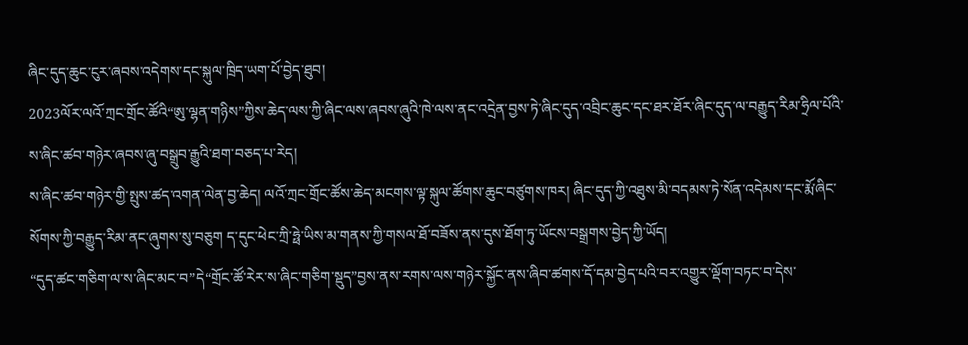ཞིང་དུད་ཆུང་ངུར་ཞབས་འདེགས་དང་སྐུལ་ཁྲིད་ཡག་པོ་བྱེད་ཐུབ།
2023ལོར་ལའོ་ཀྲང་གྲོང་ཚོའི“ཨུ་ལྷན་གཉིས”ཀྱིས་ཆེད་ལས་ཀྱི་ཞིང་ལས་ཞབས་ཞུའི་ཁེ་ལས་ནང་འདྲེན་བྱས་ཏེ་ཞིང་དུད་འབྲིང་ཆུང་དང་ཐར་ཐོར་ཞིང་དུད་ལ་བརྒྱུད་རིམ་ཧྲིལ་པོའི་ས་ཞིང་ཚབ་གཉེར་ཞབས་ཞུ་བསྒྲུབ་རྒྱུའི་ཐག་བཅད་པ་རེད།
ས་ཞིང་ཚབ་གཉེར་གྱི་སྤུས་ཚད་འགན་ལེན་བྱ་ཆེད། ལའོ་ཀྲང་གྲོང་ཚོས་ཆེད་མངགས་ལྟ་སྐུལ་ཚོགས་ཆུང་བཙུགས་ཁར། ཞིང་དུད་ཀྱི་འཐུས་མི་བདམས་ཏེ་སོན་འདེམས་དང་རྨོ་ཞིང་སོགས་ཀྱི་བརྒྱུད་རིམ་ནང་ཞུགས་སུ་བཅུག ད་དུང་ཕེང་ཀྲི་ཧྥེ་ཡིས་མ་གནས་ཀྱི་གསལ་ཐོ་བཟོས་ནས་དུས་ཐོག་ཏུ་ཡོངས་བསྒྲགས་བྱེད་ཀྱི་ཡོད།
“དུད་ཚང་གཅིག་ལ་ས་ཞིང་མང་བ”དེ“གྲོང་ཚོ་རེར་ས་ཞིང་གཅིག་སྡུད”བྱས་ནས་རགས་ལས་གཉེར་སྐྱོང་ནས་ཞིབ་ཚགས་དོ་དམ་བྱེད་པའི་བར་འགྱུར་ལྡོག་བཏང་བ་དེས་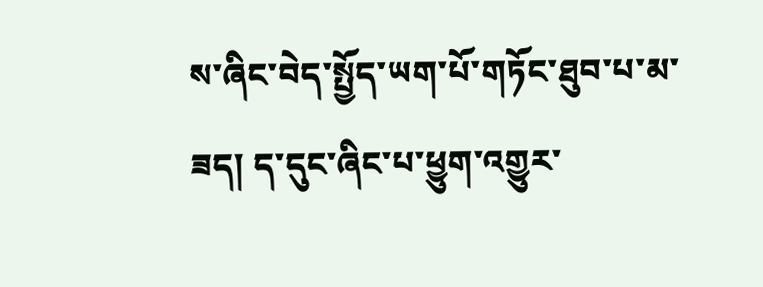ས་ཞིང་བེད་སྤྱོད་ཡག་པོ་གཏོང་ཐུབ་པ་མ་ཟད། ད་དུང་ཞིང་པ་ཕྱུག་འགྱུར་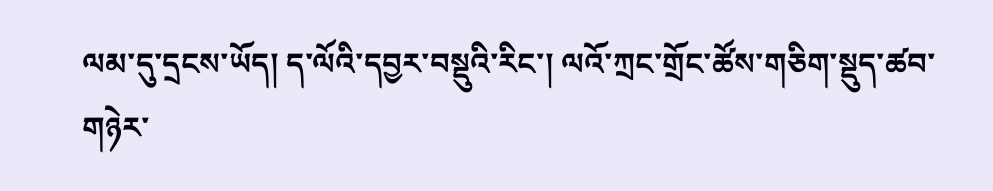ལམ་དུ་དྲངས་ཡོད། ད་ལོའི་དབྱར་བསྡུའི་རིང་། ལའོ་ཀྲང་གྲོང་ཚོས་གཅིག་སྡུད་ཚབ་གཉེར་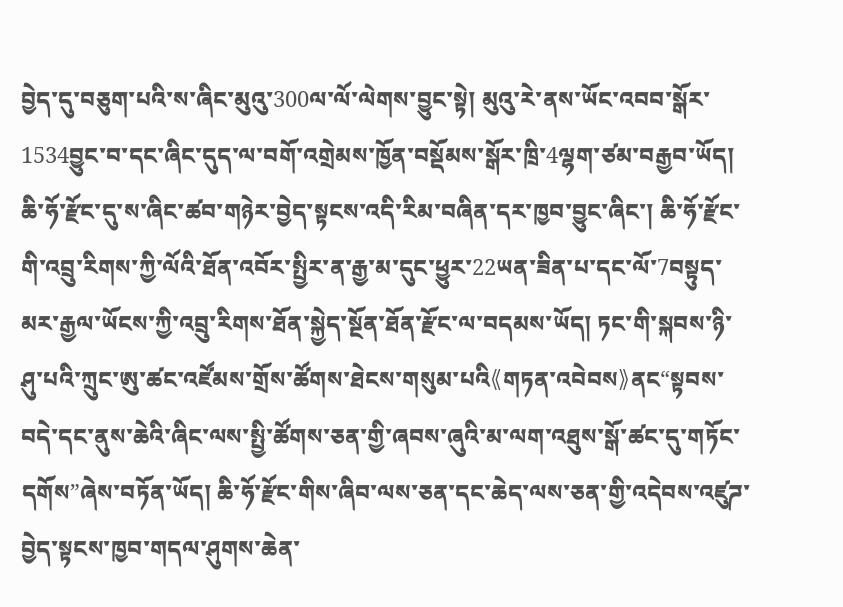བྱེད་དུ་བཅུག་པའི་ས་ཞིང་མུའུ་300ལ་ལོ་ལེགས་བྱུང་སྟེ། མུའུ་རེ་ནས་ཡོང་འབབ་སྒོར་1534བྱུང་བ་དང་ཞིང་དུད་ལ་བགོ་འགྲེམས་ཁྱོན་བསྡོམས་སྒོར་ཁྲི་4ལྷག་ཙམ་བརྒྱབ་ཡོད།
ཆི་ཧོ་རྫོང་དུ་ས་ཞིང་ཚབ་གཉེར་བྱེད་སྟངས་འདི་རིམ་བཞིན་དར་ཁྱབ་བྱུང་ཞིང་། ཆི་ཧོ་རྫོང་གི་འབྲུ་རིགས་ཀྱི་ལོའི་ཐོན་འབོར་སྤྱིར་ན་རྒྱ་མ་དུང་ཕྱུར་22ཡན་ཟིན་པ་དང་ལོ་7བསྟུད་མར་རྒྱལ་ཡོངས་ཀྱི་འབྲུ་རིགས་ཐོན་སྐྱེད་སྔོན་ཐོན་རྫོང་ལ་བདམས་ཡོད། ཏང་གི་སྐབས་ཉི་ཤུ་པའི་ཀྲུང་ཨུ་ཚང་འཛོམས་གྲོས་ཚོགས་ཐེངས་གསུམ་པའི《གཏན་འབེབས》ནང“སྟབས་བདེ་དང་ནུས་ཆེའི་ཞིང་ལས་སྤྱི་ཚོགས་ཅན་གྱི་ཞབས་ཞུའི་མ་ལག་འཐུས་སྒོ་ཚང་དུ་གཏོང་དགོས”ཞེས་བཏོན་ཡོད། ཆི་ཧོ་རྫོང་གིས་ཞིབ་ལས་ཅན་དང་ཆེད་ལས་ཅན་གྱི་འདེབས་འཛུཌ་བྱེད་སྟངས་ཁྱབ་གདལ་ཤུགས་ཆེན་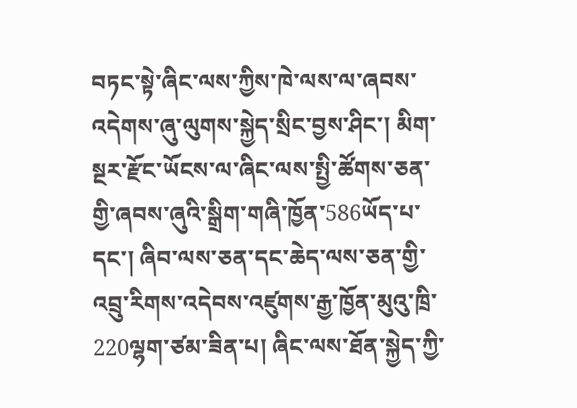བཏང་སྟེ་ཞིང་ལས་ཀྱིས་ཁེ་ལས་ལ་ཞབས་འདེགས་ཞུ་ལུགས་སྐྱེད་སྲིང་བྱས་ཤིང་། མིག་སྔར་རྫོང་ཡོངས་ལ་ཞིང་ལས་སྤྱི་ཚོགས་ཅན་གྱི་ཞབས་ཞུའི་སྒྲིག་གཞི་ཁྱོན་586ཡོད་པ་དང་། ཞིབ་ལས་ཅན་དང་ཆེད་ལས་ཅན་གྱི་འབྲུ་རིགས་འདེབས་འཛུགས་རྒྱ་ཁྱོན་མུའུ་ཁྲི་220ལྷག་ཙམ་ཟིན་པ། ཞིང་ལས་ཐོན་སྐྱེད་ཀྱི་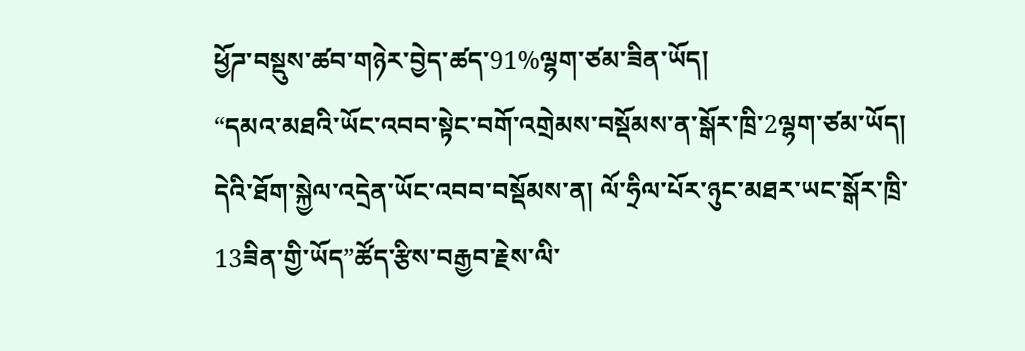ཕྱོཌ་བསྡུས་ཚབ་གཉེར་བྱེད་ཚད་91%ལྷག་ཙམ་ཟིན་ཡོད།
“དམའ་མཐའི་ཡོང་འབབ་སྟེང་བགོ་འགྲེམས་བསྡོམས་ན་སྒོར་ཁྲི་2ལྷག་ཙམ་ཡོད། དེའི་ཐོག་སྐྱེལ་འདྲེན་ཡོང་འབབ་བསྡོམས་ན། ལོ་ཧྲིལ་པོར་ཉུང་མཐར་ཡང་སྒོར་ཁྲི་13ཟིན་གྱི་ཡོད”ཚོད་རྩིས་བརྒྱབ་རྗེས་ལི་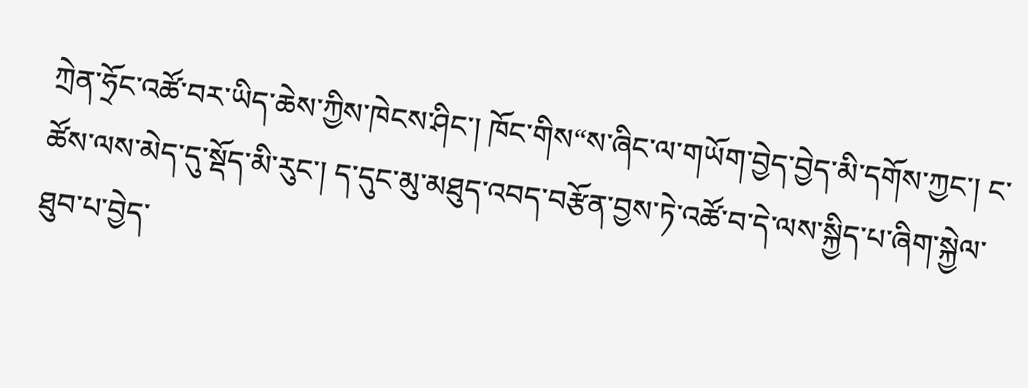ཀྲེན་ཧྲོང་འཚོ་བར་ཡིད་ཆེས་ཀྱིས་ཁེངས་ཤིང་། ཁོང་གིས“ས་ཞིང་ལ་གཡོག་བྱེད་བྱེད་མི་དགོས་ཀྱང་། ང་ཚོས་ལས་མེད་དུ་སྡོད་མི་རུང་། ད་དུང་མུ་མཐུད་འབད་བརྩོན་བྱས་ཏེ་འཚོ་བ་དེ་ལས་སྐྱིད་པ་ཞིག་སྐྱེལ་ཐུབ་པ་བྱེད་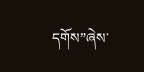དགོས”ཞེས་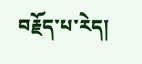བརྗོད་པ་རེད།